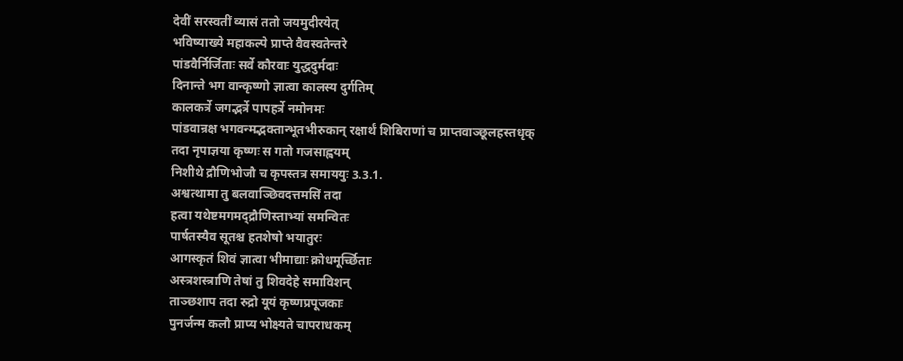देवीं सरस्वतीं व्यासं ततो जयमुदीरयेत्
भविष्याख्ये महाकल्पे प्राप्ते वैवस्वतेन्तरे
पांडवैर्निर्जिताः सर्वे कौरवाः युद्धदुर्मदाः
दिनान्ते भग वान्कृष्णो ज्ञात्वा कालस्य दुर्गतिम्
कालकर्त्रे जगद्भर्त्रे पापहर्त्रे नमोनमः
पांडवान्रक्ष भगवन्मद्भक्तान्भूतभीरुकान् रक्षार्थं शिबिराणां च प्राप्तवाञ्छूलहस्तधृक्
तदा नृपाज्ञया कृष्णः स गतो गजसाह्वयम्
निशीथे द्रौणिभोजौ च कृपस्तत्र समाययुः 3.3.1.
अश्वत्थामा तु बलवाञ्छिवदत्तमसिं तदा
हत्वा यथेष्टमगमद्द्रौणिस्ताभ्यां समन्वितः
पार्षतस्यैव सूतश्च हतशेषो भयातुरः
आगस्कृतं शिवं ज्ञात्वा भीमाद्याः क्रोधमूर्च्छिताः
अस्त्रशस्त्राणि तेषां तु शिवदेहे समाविशन्
ताञ्छशाप तदा रुद्रो यूयं कृष्णप्रपूजकाः
पुनर्जन्म कलौ प्राप्य भोक्ष्यते चापराधकम्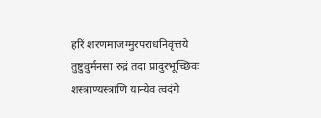हरिं शरणमाजग्मुरपराधनिवृत्तये
तुष्टुवुर्मनसा रुद्रं तदा प्रादुरभूच्छिवः
शस्त्राण्यस्त्राणि यान्येव त्वदंगे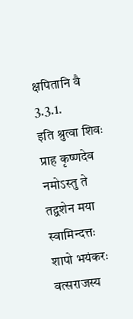क्षपितानि वै 3.3.1.
इति श्रुत्वा शिवः प्राह कृष्णदेव नमोऽस्तु ते
तद्वशेन मया स्वामिन्दत्तः शापो भयंकरः
वत्सराजस्य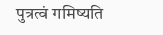पुत्रत्वं गमिष्यति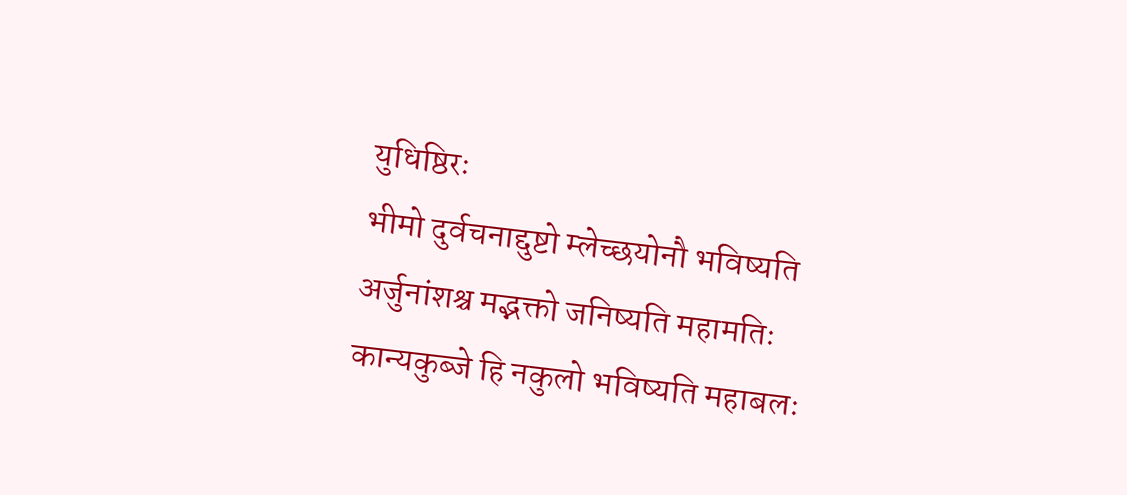युधिष्ठिरः
भीमो दुर्वचनाद्दुष्टो म्लेच्छयोनौ भविष्यति
अर्जुनांशश्च मद्भक्तो जनिष्यति महामतिः
कान्यकुब्जे हि नकुलो भविष्यति महाबलः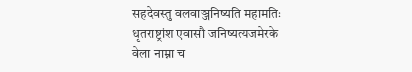सहदेवस्तु वलवाञ्जनिष्यति महामतिः
धृतराष्ट्रांश एवासौ जनिष्यत्यजमेरके
वेला नाम्ना च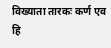विख्याता तारकः कर्ण एव हि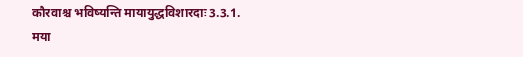कौरवाश्च भविष्यन्ति मायायुद्धविशारदाः 3.3.1.
मया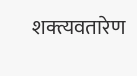शक्त्यवतारेण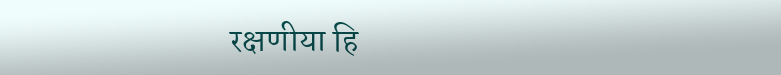रक्षणीया हि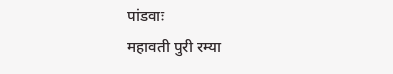पांडवाः
महावती पुरी रम्या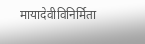मायादेवीविनिर्मिता